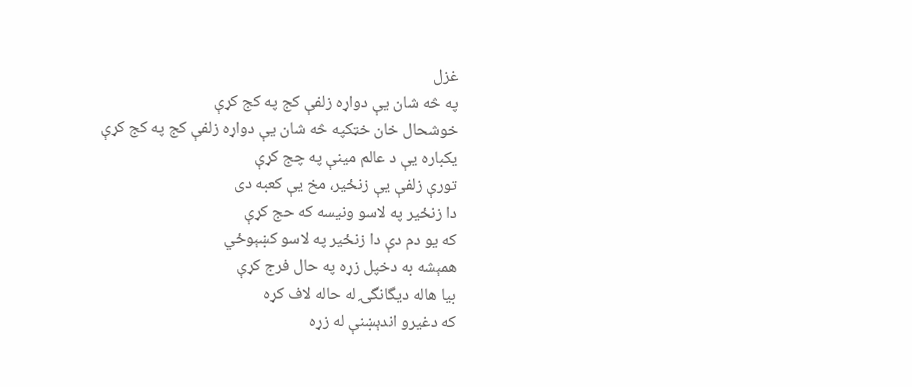غزل
په څه شان يې دواړه زلفې کج په کج کړې
خوشحال خان خټکپه څه شان يې دواړه زلفې کج په کج کړې
يکباره يې د عالم مينې په چج کړې
تورې زلفې يې زنځير، مخ يې کعبه دی
دا زنځير په لاسو ونيسه که حج کړې
که يو دم دې دا زنځير په لاسو کښېوځي
همېشه به دخپل زړه په حال فرج کړې
بيا هاله ديگانگۍ له حاله لاف کړه
که دغيرو اندېښنې له زړه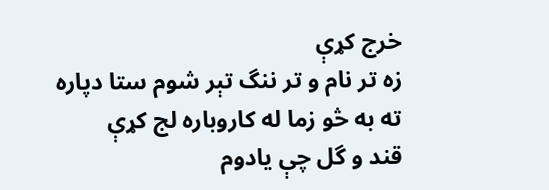خرج کړې
زه تر نام و تر ننگ تېر شوم ستا دپاره
ته به څو زما له کاروباره لج کړې
قند و گل چې يادوم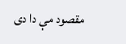مقصود مې دا دی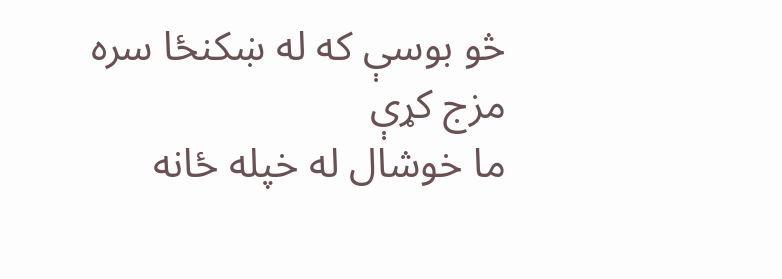څو بوسې که له ښکنځا سره مزج کړې
ما خوشال له خپله ځانه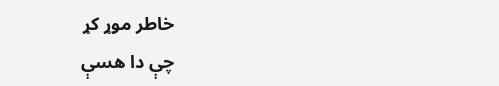خاطر موړ کړ
چې دا هسې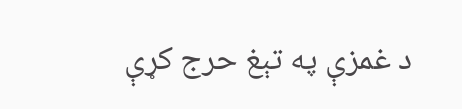د غمزې په تېغ حرج کړې